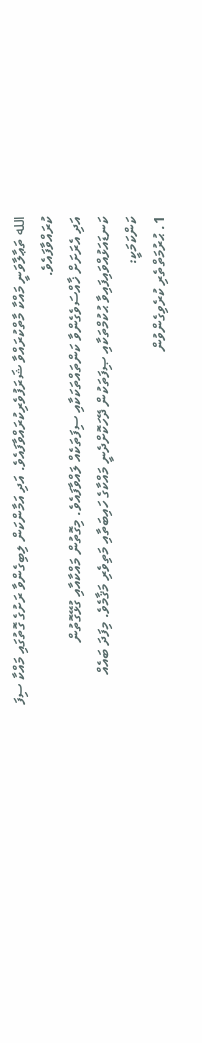الله ތަޢާލާވަނީ މައްކާ މާތްކުރައްވާ ޝަރަފުވެރިކުރައްވާފައެވެ. އަދި އަމާންކަން ލިބިގެންވާ ރަށުގެ ގޮތުގައި މައްކާ ސިފަ ކުރައްވާފައެވެ.
އަދި އެރަށަށް ޚާއްސަވެގެންވާ ކަންތައްތަކަކާއި ސިފަތަކެއް ލައްވާފައެވެ. މިގޮތުން މައްކާއާއި ގުޅޭގޮތުން ކަނޑައަޅުއްވައިފައިވާ ޙުކުމްތަކާއި ޞިފަތަކުން ދޭހަކޮށްދެނީ މައްކާގެ ހައިބަތާއި މަތިވެރި މަޤާމެވެ. މިފަދަ ބައެއް ކަންކަމަކީ:
1. ޙުރުމަތްތެރި ކުރެވިގެންވުން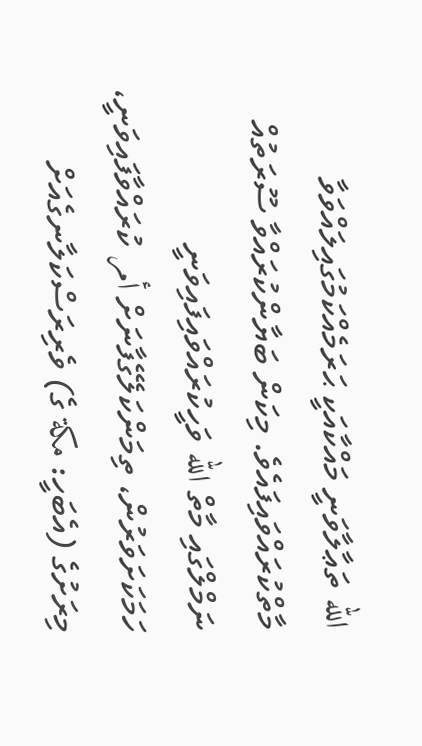الله ތަޢާލާވަނީ މައްކާއަކީ ޙަރަމެއްކަމުގައިލައްވަވާ މާތްކުރައްވައިފައެވެ. މިކަން ބަޔާންކުރައްވާ ސޫރަތުއް ނަމްލްގައި މާތް الله ވަހީކުރައްވައިފައިވަނީ
ހަމަކަށަވަރުން، ތިމަންކަލޭގެފާނަށް أمر ކުރައްވާފައިވަނީ، މިރަށުގެ (އެބަހީ: مكة ގެ) ވެރިރަސްކަލާނގެއަށް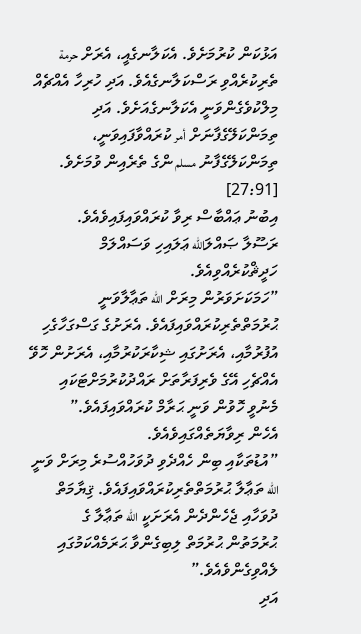އަޅުކަން ކުރުމަށެވެ. އެކަލާނގެއީ، އެރަށް حرمة ތެރިކުރެއްވި ރަސްކަލާނގެއެވެ. އަދި ހުރިހާ އެއްޗެއް މިލްކުވެގެންވަނީ އެކަލާނގެއަށެވެ. އަދި ތިމަންކަލޭގެފާނަށް أمر ކުރައްވާފައިވަނީ، ތިމަންކަލޭގެފާނު مسلم ންގެ ތެރެއިން ވުމަށެވެ. [27:91]
އިބުނު ޢައްބާސް ރިވާ ކުރައްވައިފައިވެއެވެ.
ރަސޫލާ ޞައްލަالله ޢަލައިހި ވަސައްލަމް ހަދީޘްކުރެއްވިއެވެ.
”ހަމަކަށަވަރުން މިރަށް الله ތަޢާލާވަނީ ޙުރުމަތްތެރިކުރައްވައިފައެވެ. އެރަށުގެ ގަސްގަހާގެހި އުފުރުމާއި، އެރަށުގައި ޝިކާރަކުރުމާއި، އެރަށުން ހޮވޭ އެއްޗެހި އޭގެ ވެރިފަރާތަށް ރައްދުކުރުމަށްޓަކައި މެނުވީ ހޮވުން ވަނީ ޙަރާމް ކުރައްވައިފައެވެ.”
އެހެން ރިވާޔަތެއްގައިވެއެވެ.
”އުޑުތަކާއި ބިން ހެއްދެވި ދުވަހުއްސުރެ މިރަށް ވަނީ الله ތަޢާލާ ޙުރުމަތްތެރިކުރައްވައިފައެވެ. ޤިޔާމަތް ދުވަހާއި ޖެހެންދެން އެރަށަކީ الله ތަޢާލާ ގެ ޙުރުމަތުން ޙުރުމަތް ލިބިގެންވާ ޙަރަމެއްކަމުގައި ލެއްވިގެންވެއެވެ.”
އަދި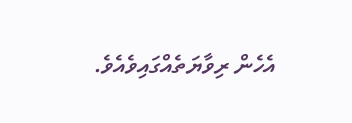އެހެން ރިވާޔަތެއްގައިވެއެވެ.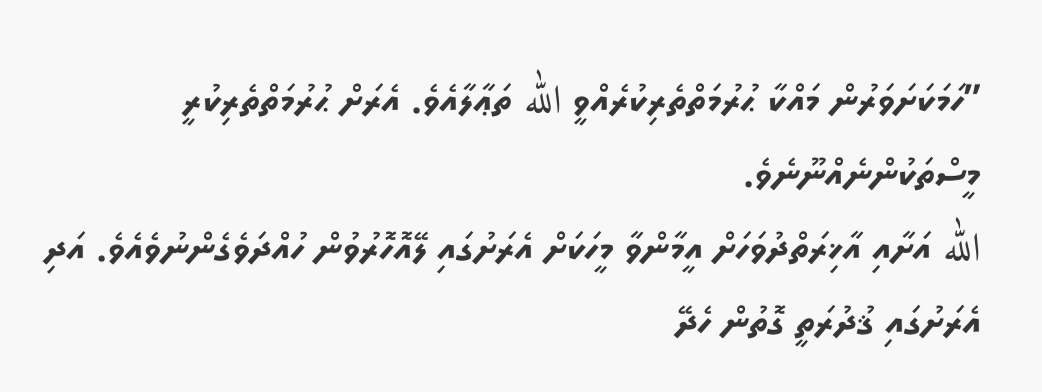”ހަމަކަށަވަރުން މައްކާ ޙުރުމަތްތެރިކުރެއްވީ الله ތަޢާލާއެވެ. އެރަށް ޙުރުމަތްތެރިކުރީ މީސްތަކުންނެއްނޫނެވެ.
الله އަށާއި އާޚިރަތްދުވަހަށް އީމާންވާ މީހަކަށް އެރަށުގައި ލޭއޮހޮރުވުން ހުއްދަވެގެންނުވެއެވެ. އަދި އެރަށުގައި ޤުދުރަތީ ގޮތުން ހެދޭ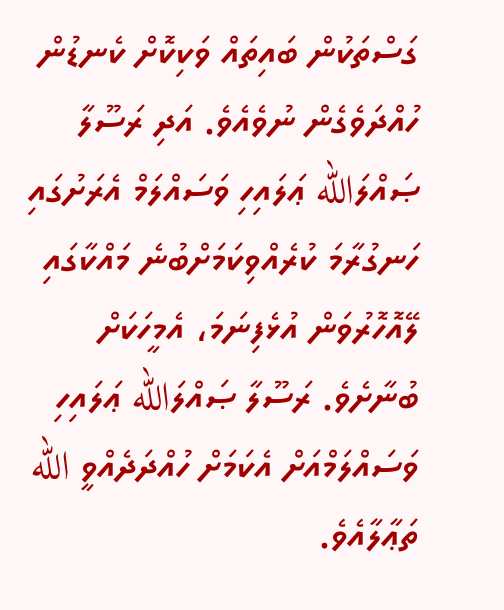ގަސްތަކުން ބައިތައް ވަކިކޮށް ކެނޑުން ހުއްދަވެގެން ނުވެއެވެ. އަދި ރަސޫލާ ޞައްލަالله ޢަލައިހި ވަސައްލަމް އެރަށުގައި ހަނގުރާމަ ކުރެއްވިކަމަށްބުނެ މައްކާގައި ލޭއޮހޮރުވަން އުޅެފިނަމަ، އެމީހަކަށް ބުނާށެވެ. ރަސޫލާ ޞައްލަالله ޢަލައިހި ވަސައްލަމްއަށް އެކަމަށް ހުއްދަދެއްވީ الله ތަޢާލާއެވެ.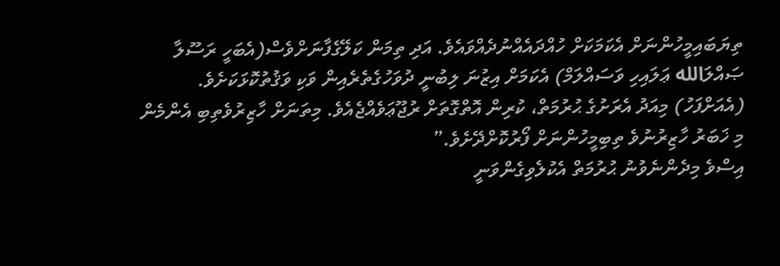ތިޔަބައިމީހުންނަށް އެކަމަކަށް ހުއްދައެއްނުދެއްވައެވެ. އަދި ތިމަން ކަލޭގެފާނަށްވެސް(އެބަހީ ރަސޫލާ ޞައްލަالله ޢަލައިހި ވަސައްލަމް) އެކަމަށް އިޒުނަ ލިބުނީ ދުވަހުގެތެރެއިން ވަކި ވަޤުތުކޮޅަކަށެވެ. (އެއަށްފަހު) މިއަދު އެރަށުގެ ޙުރުމަތް، ކުރިން އޮތްގޮތަށް ރުޖޫޢަވެއްޖެއެވެ. މިތަނަށް ހާޒިރުވެތިބި އެންމެން މި ޚަބަރު ހާޒިރުނުވެ ތިބިމީހުންނަށް ފޯރުކޮށްދޭށެވެ.”
އިސްވެ މިދެންނެވުނު ޙުރުމަތް އެކުލެވިގެންވަނީ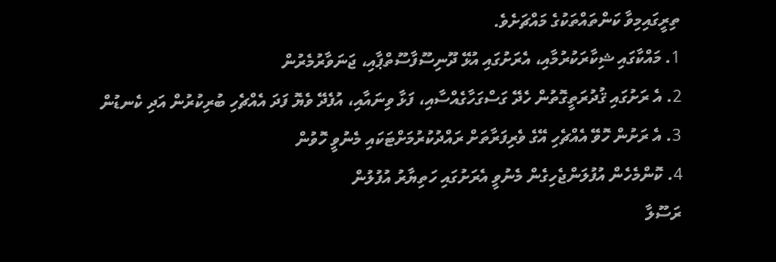ތިރީގައިމިވާ ކަންތައްތަކުގެ މައްޗަށެވެ.
1. މައްކާގައި ޝިކާރަކުރުމާއި، އެރަށުގައި އުޅޭ ދޫނިސޫފާސޫތްޕާއި، ޖަނަވާރުމެރުން
2. އެ ރަށުގައި ޤުދުރަތީގޮތުން ހެދޭ ގަސްގަހާގެއްސާއި، ފަޅާ ވިނައާއި، އުފެދޭ ވެޔޮ ފަދަ އެއްޗެހި ބުރިކުރުން އަދި ކެނޑުން
3. އެ ރަށުން ހޮވޭ އެއްޗެހި އޭގެ ވެރިފަރާތަށް ރައްދުކުރުމަށްޓަކައި މެނުވީ ހޮވުން
4. ކޮންމެހެން އުފުލަންޖެހިގެން މެނުވީ އެރަށުގައި ހަތިޔާރު އުފުލުން
ރަސޫލާ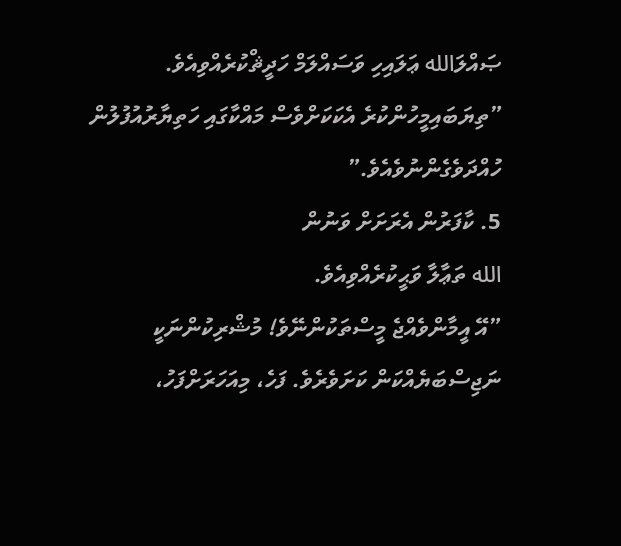ޞައްލަالله ޢަލައިހި ވަސައްލަމް ހަދީޘްކުރެއްވިއެވެ.
”ތިޔަބައިމީހުންކުރެ އެކަކަށްވެސް މައްކާގައި ހަތިޔާރުއުފުލުން ހުއްދަވެގެންނުވެއެވެ.”
5. ކާފަރުން އެރަށަށް ވަނުން
الله ތަޢާލާ ވަޙީކުރެއްވިއެވެ.
”އޭ އީމާންވެއްޖެ މީސްތަކުންނޭވެ! މުޝްރިކުންނަކީ ނަޖިސްބަޔެއްކަން ކަށަވެރެވެ. ފަހެ، މިއަހަރަށްފަހު،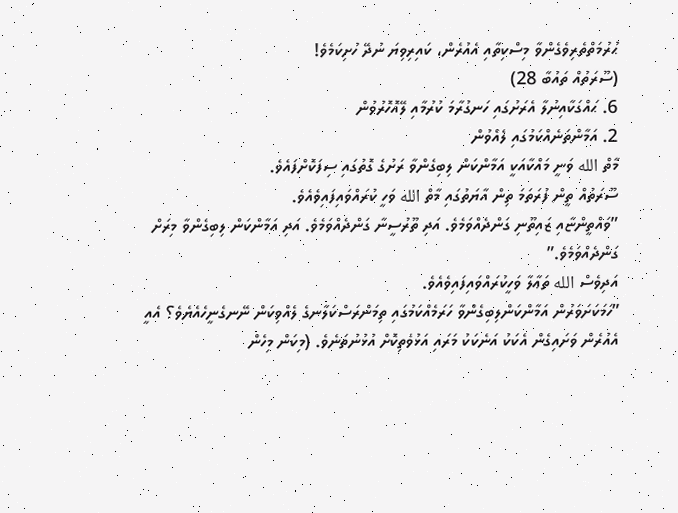ޙުރުމަތްތެރިވެގެންވާ މިސްކިތާއި އެއުރެން، ކައިރިވިޔަ ނުދޭ ހުށިކަމެވެ!
(ސޫރަތުއް ތައުބާ 28)
6. ޙައްގަކާއިނުލާ އެރަށުގައި ހަނގުރާމަ ކުރުމާއި ލޭއޮހޮރުވުން
2. އަމާންތަނެއްކަމުގައި ލެއްވުން
މާތް الله ވަނީ މައްކާއަކީ އަމާންކަން ލިބިގެންވާ ރަށުގެ ގޮތުގައި ސިފަކޮށްފައެވެ.
ސޫރަތުއް ތީން ފުރަތަމަ ތިން އާޔަތުގައި މާތް الله ވަހީ ކުރައްވައިފައިވެއެވެ.
”ވައްތީންޏާއި ޒައިތޫނި ގަންދެއްވަމެވެ. އަދި ތޫރުސީނާ ގަންދެއްވަމެވެ. އަދި އަމާންކަން ލިބިގެންވާ މިރަށް ގަންދެއްވަމެވެ.”
އަދިވެސް الله ތަޢާލާ ވަހީކުރައްވައިފައިވެއެވެ.
”ހަމަކަށަވަރުން އަމާންކަންލިބިގެންވާ ހަރަމެއްކަމުގައި ތިމަންރަސްކަލާނގެ ލެއްވިކަން ނޭނގެނީހެއެޔެވެ؟ އެއީ އެއުރެން ވަށައިގެން އެކަކު އަނެކަކު މަރައި އަޅުވެތިކޮށް އުޅުނުތަނެވެ. (މިކަން މިހެން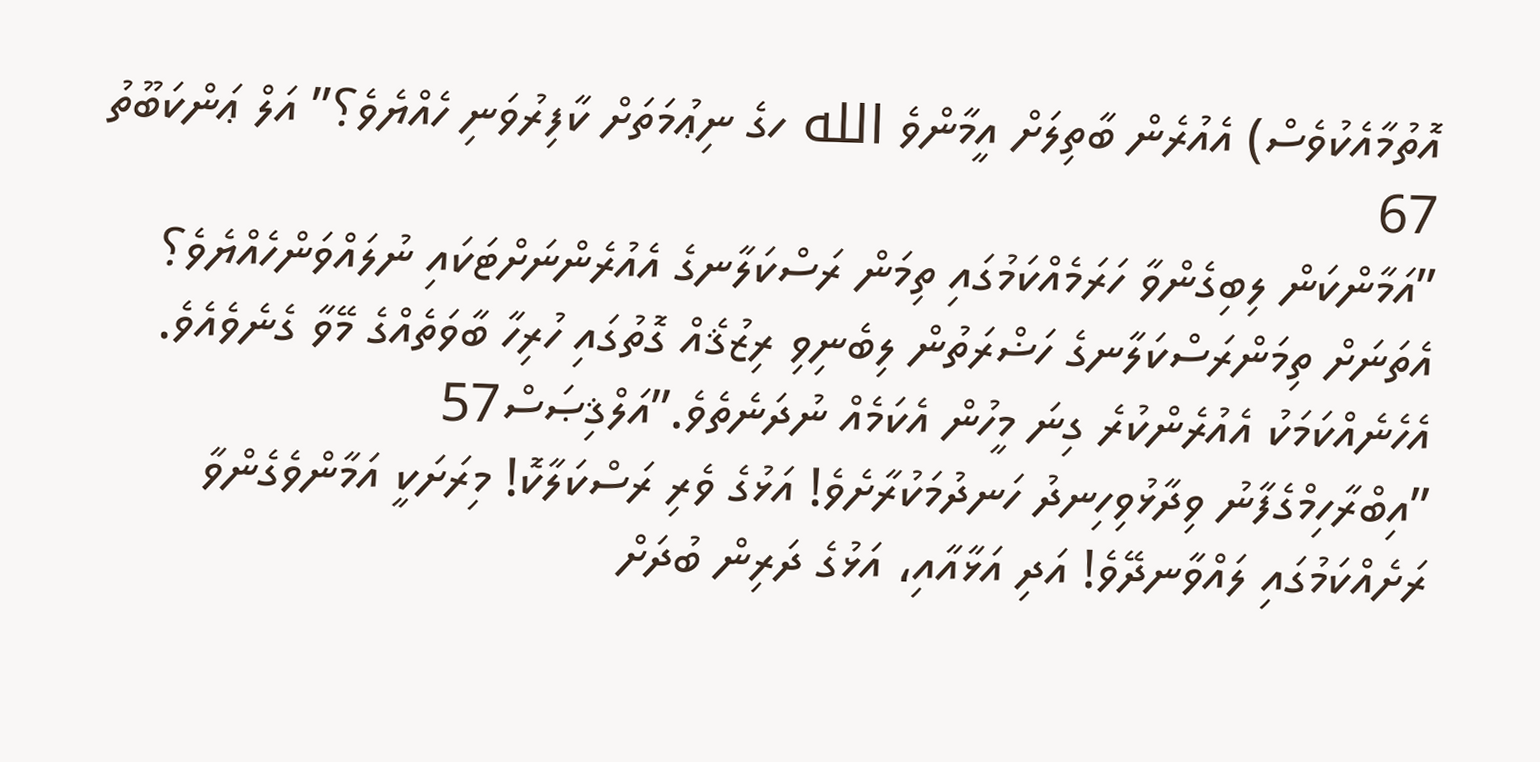އޮތުމާއެކުވެސް) އެއުރެން ބާތިލަށް އީމާންވެ الله ހގެ ނިޢުމަތަށް ކާފިރުވަނި ހެއްޔެވެ؟” އަލް ޢަންކަބޫތު 67
”އަމާންކަން ލިބިގެންވާ ހަރަމެއްކަމުގައި ތިމަން ރަސްކަލާނގެ އެއުރެންނަށްޓަކައި ނުލައްވަންހެއްޔެވެ؟ އެތަނަށް ތިމަންރަސްކަލާނގެ ހަޟްރަތުން ލިބެނިވި ރިޒުޤެއް ގޮތުގައި ހުރިހާ ބާވަތެއްގެ މޭވާ ގެނެވެއެވެ. އެހެނެއްކަމަކު އެއުރެންކުރެ ގިނަ މީހުން އެކަމެއް ނުދަނެތެވެ.”އަލްޤިޞަސް57
”އިބްރާހިމްގެފާނު ވިދާޅުވިހިނދު ހަނދުމަކުރާށެވެ! އަޅުގެ ވެރި ރަސްކަލާކޮ! މިރަށަކީ އަމާންވެގެންވާ ރަށެއްކަމުގައި ލައްވާނދޭވެ! އަދި އަޅާއާއި، އަޅުގެ ދަރިން ބުދަށް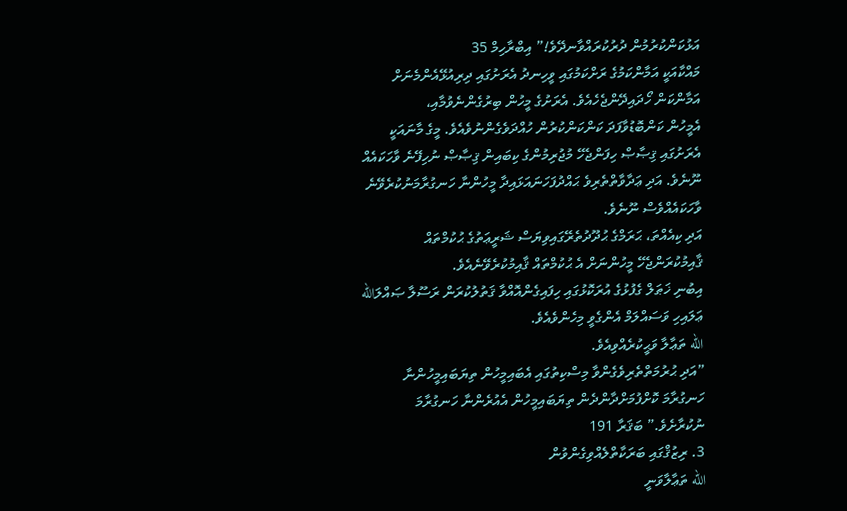އަޅުކަންކުރުމުން ދުރުކުރައްވާނދޭވެ!” އިބްރާހިމް 35
މައްކާއަކީ އަމާންކަމުގެ ރަށްކަމުގައި ވީހިނދު އެރަށުގައި ދިރިއުޅޭއެންމެނަށް އަމާންކަން ހޯދައިދޭންޖެހެއެވެ. އެރަށުގެ މީހުން ބިރުގެންނެވުމާއި،
އެމީހުން ކަންބޮޑުވާފަދަ ކަންކަންކުރުން ހުއްދަވެގެންނުވެއެވެ. މީގެ މާނައަކީ އެރަށުގައި ޤިޞާޞް ހިފަންޖެހޭ މުޖުރިމުންގެ ކިބައިން ޤިޞާޞް ނުހިފޭނެ ވާހަކައެއް ނޫނެވެ. އަދި ޢަދާވާތްތެރިވެ ޙައްދުފަހަނައަޅައިދާ މީހުންނާ ހަނގުރާމަނުކުރެވޭނެ ވާހަކައެއްވެސް ނޫނެވެ.
އަދި ކިއެއްތަ، ޙަރަމްގެ ޙުދޫދުތެރޭގައިވިޔަސް ޝަރީޢަތުގެ ޙުކުމްތައް ޤާއިމުކުރަންޖެހޭ މީހުންނަށް އެ ޙުކުމްތައް ޤާއިމުކުރެވޭނެއެވެ.
އިބުނި ޚަޠަލް ގެފުޅުގެ އުރަކޮޅުގައި ހިފައިގެންއޮއްވާ ޤަތުލުކުރަން ރަސޫލާ ޞައްލަالله ޢަލައިހި ވަސައްލަމް އެންގެވީ މިހެންވެއެވެ.
الله ތަޢާލާ ވަޙީކުރެއްވިއެވެ.
”އަދި ޙުރުމަތްތެރިވެގެންވާ މިސްކިތުގައި އެބައިމީހުން ތިޔަބައިމީހުންނާ ހަނގުރާމަ ކޮށްފުމަށްދާންދެން ތިޔަބައިމީހުން އެއުރެންނާ ހަނގުރާމަ ނުކުރާށެވެ.” ބަޤަރާ 191
3. ރިޒުޤްގައި ބަރަކާތްލެއްވިގެންވުން
الله ތަޢާލާވަނީ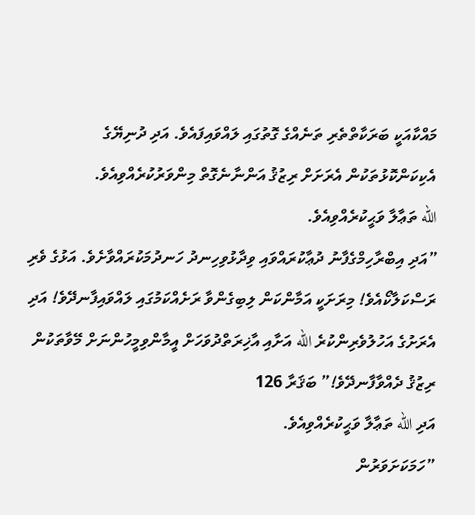މައްކާއަކީ ބަރަކާތްތެރި ތަނެއްގެ ގޮތުގައި ލައްވައިފައެވެ. އަދި ދުނިޔޭގެ އެކިކަންކޮޅުތަކުން އެރަށަށް ރިޒުޤު އަންނާނެގޮތް މިންވަރުކުރެއްވިއެވެ.
الله ތަޢާލާ ވަޙީކުރެއްވިއެވެ.
”އަދި އިބްރާހިމްގެފާނު ދުޢާކުރައްވައި ވިދާޅުވިހިނދު ހަނދުމަކުރައްވާށެވެ. އަޅުގެ ވެރި ރަސްކަލާކޯއެވެ! މިރަށަކީ އަމާންކަން ލިބިގެންވާ ރަށެއްކަމުގައި ލައްވައިފާނދޭވެ! އަދި އެރަށުގެ އަހުލުވެރިންކުރެ الله އަށާއި އާޚިރަތްދުވަހަށް އީމާންވިމީހުންނަށް މޭވާތަކުން ރިޒުޤު ދެއްވާފާނދޭވެ!” ބަޤަރާ 126
އަދި الله ތަޢާލާ ވަޙީކުރެއްވިއެވެ.
”ހަމަކަށަވަރުން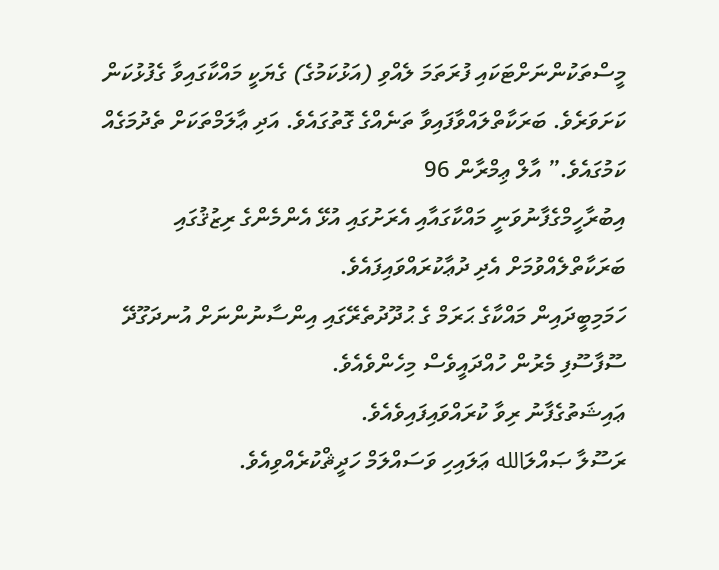މީސްތަކުންނަށްޓަކައި ފުރަތަމަ ލެއްވި (އަޅުކަމުގެ) ގެޔަކީ މައްކާގައިވާ ގެފުޅުކަން ކަށަވަރެވެ. ބަރަކާތްލައްވާފައިވާ ތަނެއްގެ ގޮތުގައެވެ. އަދި ޢާލަމްތަކަށް ތެދުމަގެއް ކަމުގައެވެ.” އާލް ޢިމްރާން 96
އިބުރާހީމްގެފާނުވަނީ މައްކާގައާއި އެރަށުގައި އުޅޭ އެންމެންގެ ރިޒުޤުގައި ބަރަކާތްލެއްވުމަށް އެދި ދުޢާކުރައްވައިފައެވެ.
ހަމަމިބީދައިން މައްކާގެ ޙަރަމް ގެ ޙުދޫދުތެރޭގައި އިންސާނުންނަށް އުނދަގޫދޭ ސޫފާސޫފި މެރުން ހުއްދައީވެސް މިހެންވެއެވެ.
ޢައިޝަތުގެފާނު ރިވާ ކުރައްވައިފައިވެއެވެ.
ރަސޫލާ ޞައްލަالله ޢަލައިހި ވަސައްލަމް ހަދީޘްކުރެއްވިއެވެ.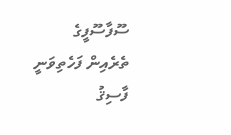ސޫފާސޫފީގެ ތެރެއިން ފަހެތިވަނީ ފާސިޤު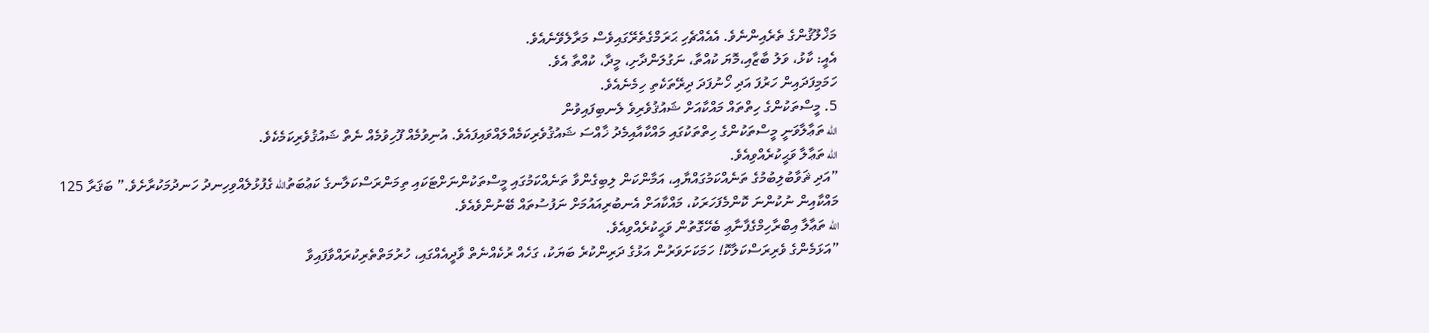މަޚްލޫޤުންގެ ތެރެއިންނެވެ. އެއެއްޗެހި ޙަރަމްގެތެރޭގައިވެސް މަރާލެވޭނެއެވެ.
އެއީ: ކާޅު، ވަލު ބާޒާއި،މޮޔަ ކުއްތާ، ނަގުލަންދާށި، މީދާ، ކުއްތާ އެވެ.
ހަމަމިފަދައިން ހަރުފަ އަދި ހޯނުފަދަ ދިރޭތަކެތި ހިމެނެއެވެ.
5. މީސްތަކުންގެ ހިތްތައް މައްކާއަށް ޝައުޤުވެރިވެ ލެނބިފައިވުން
الله ތަޢާލާވަނީ މީސްތަކުންގެ ހިތްތަކުގައި މައްކާއާއިމެދު ޚާއްސަ ޝައުޤުވެރިކަމެއްލައްވައިފައެވެ. އުނިވުމެއް ފޫހިވުމެއް ނެތް ޝައުޤުވެރިކަމެކެވެ.
الله ތަޢާލާ ވަޙީކުރެއްވިއެވެ.
”އަދި ޘަވާބުލިބުމުގެ ތަނެއްކަމުގައްޔާއި، އަމާންކަން ލިބިގެންވާ ތަނެއްކަމުގައި މީސްތަކުންނަށްޓަކައި ތިމަންރަސްކަލާނގެ ކަޢުބަތުالله ގެފުޅުލެއްވިހިނދު ހަނދުމަކުރާށެވެ.” ބަޤަރާ 125
މައްކާއިން ނުކުންނަ ކޮންމެފަހަރަކު، މައްކާއަށް އެނބުރިއައުމަށް ނަފުސުތައް ބޭނުންވެއެވެ.
الله ތަޢާލާ އިބްރާހިމްގެފާނާޢި ބެހޭގޮތުން ވަޙީކުރެއްވިއެވެ.
”އަޅަމެންގެ ވެރިރަސްކަލާކޮ! ހަމަކަށަވަރުން އަޅުގެ ދަރިންކުރެ ބަޔަކު، ގަހެއް ރުކެއްނެތް ވާދީއެއްގައި، ހުރުމަތްތެރިކުރައްވާފައިވާ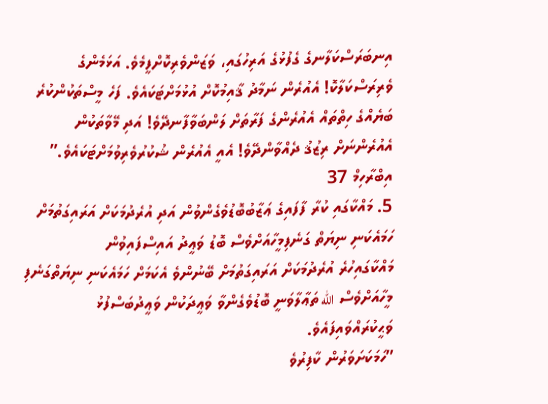އިނބަރަސްކަލާނގެ ގެފުޅުގެ އަރިހުގައި، ވަޒަންވެރިކޮށްފީމެވެ. އަޅަމެންގެ ވެރިރަސްކަލާކޮ! އެއުރެން ނަމާދު ޤާއިމުކޮށް އުޅުމަށްޓަކައެވެ. ފަހެ މީސްތަކުންކުރެ ބަޔެއްގެ ހިތްތައް އެއުރެންގެ ފަރާތަށް ލަންބަވާފާނދޭވެ! އަދި މޭވާތަކުން އެއުރެންނަށް ރިޒުޤު ދެއްވާންދޭވެ! އެއީ އެއުރެން ޝުކުރުވެރިވުމަށްޓަކައެވެ.” އިބްރާހިމް 37
5. މައްކާގައި ކުރާ ފާފައިގެ ޢަޒާބުބޮޑުވެގެންވުން އަދި އުރެދުމަކަށް އަރައިގަތުމަށް ހަމައެކަނި ނިޔަތް ގަނެފިމީހާއަށްވެސް ބޮޑު ވަޢީދު އައިސްފައިވުން
މައްކާގައިހުރެ އުރެދުމަކަށް އަރައިގަތުމަށް ބޭނުންވެ އެކަމަށް ހަމައެކަނި ނިޔަތްގަނެފި މީހާއަށްވެސް الله ތަޢާލާވަނީ ބޮޑުވެގެންވާ ވަޢީދަކުން ވަޢީދުބަސްފުޅު ވަޙީކުރައްވައިފައެވެ.
”ހަމަކަށަވަރުން ކާފިރުވެ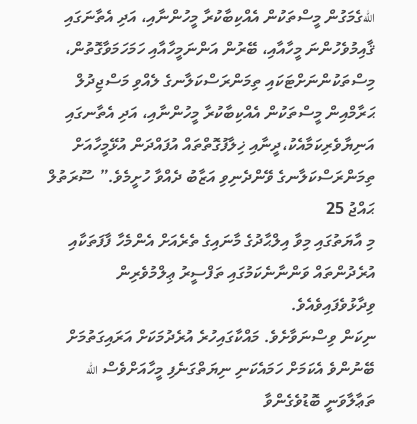اللهގެމަގުން މީސްތަކުން އެއްކިބާކުރާ މީހުންނާއި، އަދި އެތާނަގައި ޤާއިމުވެހުންނަ މީހާއާއި، ބޭރުން އަންނަމީހާއާއި ހަމަހަމަވާގޮތުން، މިސްތަކުންނަށްޓަކައި ތިމަންރަސްކަލާނގެ ލެއްވި މަސްޖިދުލް ޙަރާމްއިން މީސްތަކުން އެއްކިބާކުރާ މީހުންނާއި، އަދި އެތާނގައި އަނިޔާވެރިކަމާއެކު،ދީނާއި ޚިލާފުގޮތްތައް އުފައްދަން އުޅޭމީހާއަށް ތިމަންރަސްކަލާނގެ ވޭންދެނިވި އަޒާބު ދެއްވާ ހުށީމެވެ.” ސޫރަތުލް ޙައްޖު 25
މި އާޔަތުގައި މިވާ އިލްޙާދުގެ މާނައިގެ ތެރެއަށް އެންމެހާ ފާފަތަކާއި އުރެދުންތައް ވަންނާނެކަމުގައި ތަފްސީރު ޢިލްމުވެރިން ވިދާޅުވެފައިވެއެވެ.
ނިކަން ވިސްނަވާށެވެ. މައްކާގައިހުރެ އުރެދުމަކަށް އަރައިގަތުމަށް ބޭނުންވެ އެކަމަށް ހަމައެކަނި ނިޔަތްގަނެފި މީހާއަށްވެސް الله ތަޢާލާވަނީ ބޮޑުވެގެންވާ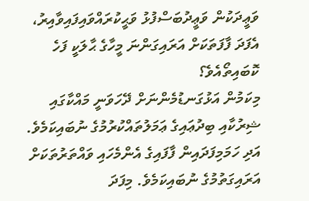ވަޢީދަކުން ވަޢީދުބަސްފުޅު ވަޙީކުރައްވައިފައިވާއިރު، އެފަދަ ފާފަތަކަށް އަރައިގަންނަ މީހާގެ ޙާލަކީ ފަހެ ކޮބައިތޯއެވެ؟
މިކަމުން އަޅުގަނޑުމެންނަށް ދޭހަވަނީ މައްކާގައި ޝިރުކާއި ބިދުޢައިގެ ޢަމަލުތައްކުރުމުގެ ނުބައިކަމެވެ. އަދި ހަމަމިފަދައިން ފާފައިގެ އެންމެހައި ވައްތަރުތަކަށް އަރައިގަތުމުގެ ނުބައިކަމެވެ. މިފަދަ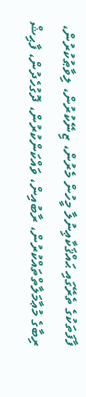ފާފަތަކުގެ ތެރޭގައި ޙައްޤަކާޢިނުލާ މީހުން މެރުން، ޒިނޭކުރުން، ލިވާޠުކުރުން، ރިބާގެ މުޢާމަލާތްތައްކުރުން، ރާބުއިން، ވައްކަންކުރުން، ދޮގުހެދުން، ފާޙިޝް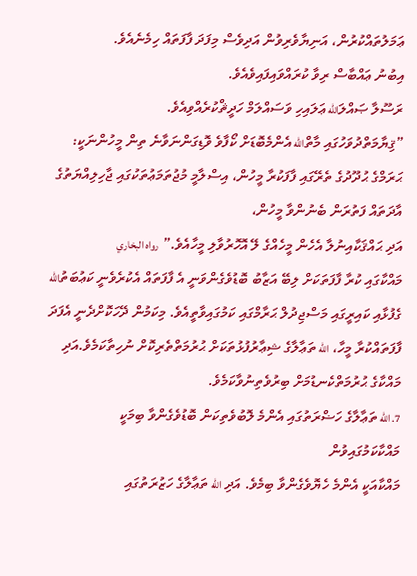ޢަމަލުތައްކުރުން، އަނިޔާވެރިވުން އަދިވެސް މިފަދަ ފާފަތައް ހިމެނެއެވެ.
އިބުނު ޢައްބާސް ރިވާ ކުރައްވައިފައިވެއެވެ.
ރަސޫލާ ޞައްލަالله ޢަލައިހި ވަސައްލަމް ހަދީޘްކުރެއްވިއެވެ.
”ޤިޔާމަތްދުވަހުގައި މާތްالله އެންމެބޮޑަށް ކޯފާވެ ވޮޑިގަންނަވާނެ ތިން މީހުންނަކީ:
ޙަރަމްގެ ޙުދޫދުގެ ތެރޭގައި ފާފަކުރާ މީހުން، އިސްލާމީ މުޖުތަމަޢުތަކުގައި ޖާހިލިއްޔަތުގެ އާދަތައް ފަތުރަން ބެނުންވާ މީހުން،
އަދި ޙައްޤަކާއިނުލާ އެހެން މީހެއްގެ ލޭ އޮހޮރުވާލި މީހާއެވެ.” رواه البخاري
މައްކާގައި ކުރާ ފާފަތަކަށް ލިބޭ އަޒާބު ބޮޑުވެގެންވަނީ އެ ފާފަތައް އެކުރެވެނީ ކަޢުބަތުالله ގެފުޅާއި ކައިރީގައި މަސްޖިދުލް ޙަރާމްގައި ކަމުގައިވާތީއެވެ. މިކަމުން ދޭހަކޮށްދެނީ އެފަދަ ފާފަތައްކުރާ މީހާ، الله ތަޢާލާގެ ޝިޢާރުފުޅުތަކަށް ޙުރުމަތްތެރިކޮށް ނުހިތާކަމެވެ.އަދި މައްކާގެ ޙުރުމަތްކެނޑުމަށް ބިރުވެތިނުވާކަމެވެ.
7. الله ތަޢާލާގެ ހަޟްރަތުގައި އެންމެ ލޮބުވެތިކަން ބޮޑުވެގެންވާ ބިމަކީ މައްކާކަމުގައިވުން
މައްކާއަކީ އެންމެ ހެޔޮވެގެންވާ ބިމެވެ. އަދި الله ތަޢާލާގެ ހަޒުރަތުގައި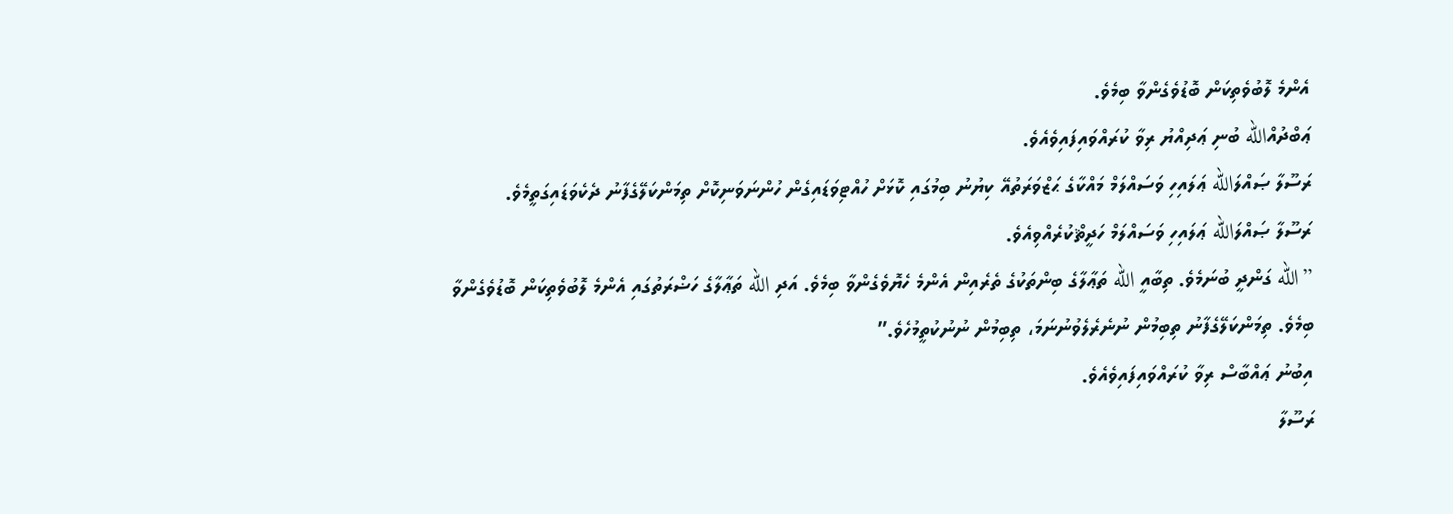އެންމެ ލޮބުވެތިކަން ބޮޑުވެގެންވާ ބިމެވެ.
ޢަބްދުއްالله ބުނި ޢަދިއްޔު ރިވާ ކުރައްވައިފައިވެއެވެ.
ރަސޫލާ ޞައްލަالله ޢަލައިހި ވަސައްލަމް މައްކާގެ ޙަޒްވަރަތުއޭ ކިޔުނު ބިމުގައި ކޮޅަށް ހުއްޓިވަޑައިގެން ހުންނަވަނިކޮށް ތިމަންކަލޭގެފާނު ދެކެވަޑައިގަތީމެވެ.
ރަސޫލާ ޞައްލަالله ޢަލައިހި ވަސައްލަމް ހަދީޘްކުރެއްވިއެވެ.
”الله ގަންދީ ބުނަމެވެ. ތިބާއީ الله ތަޢާލާގެ ބިންތަކުގެ ތެރެއިން އެންމެ ހެޔޮވެގެންވާ ބިމެވެ. އަދި الله ތަޢާލާގެ ހަޟްރަތުގައި އެންމެ ލޮބުވެތިކަން ބޮޑުވެގެންވާ ބިމެވެ. ތިމަންކަލޭގެފާނު ތިބިމުން ނުނެރެލެވުނުނަމަ، ތިބިމުން ނުނުކުތީމުހެވެ.”
އިބުނު ޢައްބާސް ރިވާ ކުރައްވައިފައިވެއެވެ.
ރަސޫލާ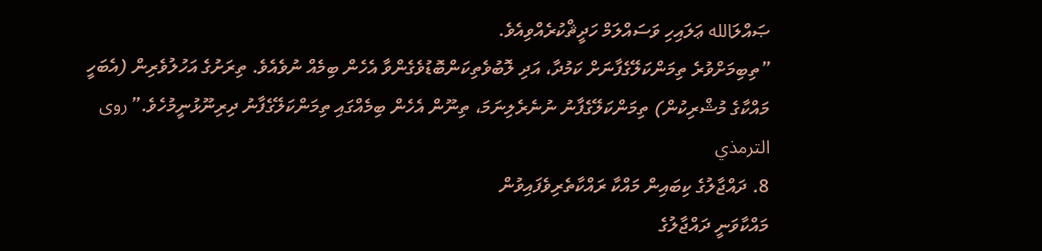ޞައްލަالله ޢަލައިހި ވަސައްލަމް ހަދީޘްކުރެއްވިއެވެ.
”ތިބިމަށްވުރެ ތިމަންކަލޭގެފާނަށް ކަމުދާ، އަދި ލޮބުވެތިކަންބޮޑުވެގެންވާ އެހެން ބިމެއް ނުވެއެވެ. ތިރަށުގެ އަހުލުވެރިން (އެބަހީ މައްކާގެ މުޝްރިކުން) ތިމަންކަލޭގެފާނު ނުނެރެލިނަމަ، ތިނޫން އެހެން ބިމެއްގައި ތިމަންކަލޭގެފާނު ދިރިނޫޅުނީމުހެވެ.”روى الترمذي
8. ދައްޖާލުގެ ކިބައިން މައްކާ ރައްކާތެރިވެފައިވުން
މައްކާވަނީ ދައްޖާލުގެ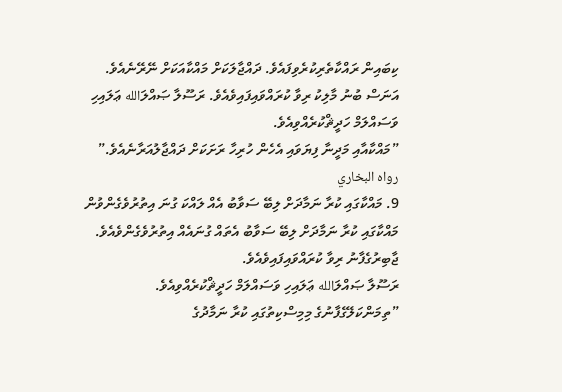ކިބައިން ރައްކާތެރިކުރެވިފައެވެ. ދައްޖާލަކަށް މައްކާއަކަށް ނޭރޭނެއެވެ.
އަނަސް ބުނު މާލިކު ރިވާ ކުރައްވައިފައިވެއެވެ. ރަސޫލާ ޞައްލަالله ޢަލައިހި ވަސައްލަމް ހަދީޘްކުރެއްވިއެވެ.
”މައްކާއާއި މަދީނާ ފިޔަވައި އެހެން ހުރިހާ ރަށަކަށް ދައްޖާލުއަރާނެއެވެ.” رواه البخاري
9. މައްކާގައި ކުރާ ނަމާދަށް ލިބޭ ސަވާބު އެއް ލައްކަ ގުނަ އިތުރުވެގެންވުން
މައްކާގައި ކުރާ ނަމާދަށް ލިބޭ ސަވާބު އެތައް ގުނައެއް އިތުރުވެގެންވެއެވެ.
ޖާބިރުގެފާނު ރިވާ ކުރައްވައިފައިވެއެވެ.
ރަސޫލާ ޞައްލަالله ޢަލައިހި ވަސައްލަމް ހަދީޘްކުރެއްވިއެވެ.
”ތިމަންކަލޭގެފާނުގެ މިމިސްކިތުގައި ކުރާ ނަމާދުގެ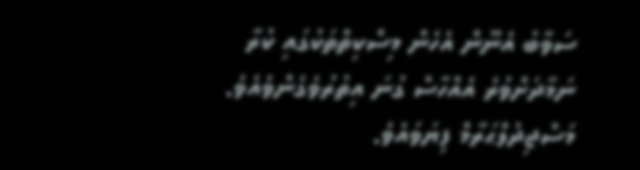ސަވާބު އެނޫން އެހެން މިސްކިތްތަކުގައި ކުރާ ނަމާދަށްވުރެ އެއްހާސް ގުނަ އިތުރުވެގެންވެއެވެ. މަސްޖިދުލްޙަރާމް ފިޔަވައެވެ.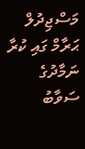މަސްޖިދުލް ޙަރާމް ގައި ކުރާ ނަމާދުގެ ސަވާބު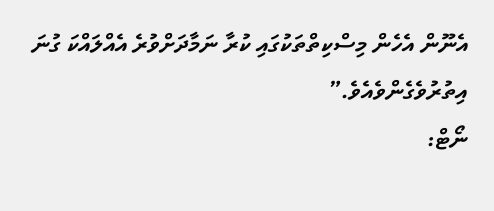އެނޫން އެހެން މިސްކިތްތަކުގައި ކުރާ ނަމާދަށްވުރެ އެއްލައްކަ ގުނަ އިތުރުވެގެންވެއެވެ.”
ނޯޓް: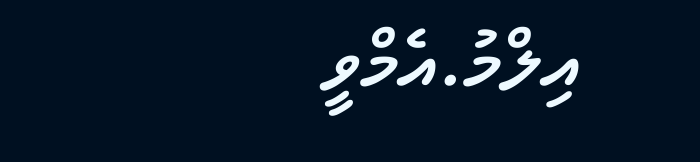އިލްމު.އެމްވީ